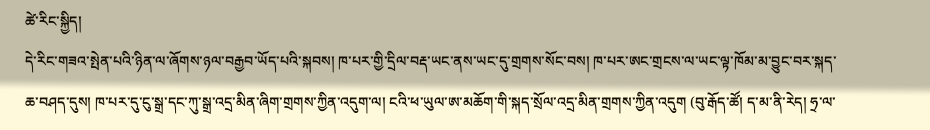ཚེ་རིང་སྐྱིད།
དེ་རིང་གཟའ་སྤེན་པའི་ཉིན་ལ་ཞོགས་ཉལ་བརྒྱབ་ཡོད་པའི་སྐབས། ཁ་པར་གྱི་དྲིལ་བརྡ་ཡང་ནས་ཡང་དུ་གྲགས་སོང་བས། ཁ་པར་ཨང་གྲངས་ལ་ཡང་ལྟ་ཁོམ་མ་བྱུང་བར་སྐད་ཆ་བཤད་དུས། ཁ་པར་དུ་ངུ་སྒྲ་དང་ཀུ་སྒྲ་འདྲ་མིན་ཞིག་གྲགས་ཀྱིན་འདུག་ལ། ངའི་ཕ་ཡུལ་ཨ་མཆོག་གི་སྐད་སྲོལ་འདྲ་མིན་གྲགས་ཀྱིན་འདུག (བུ་རྒོད་ཚོ། ད་མ་ནི་རེད། ཧྲ་ལ་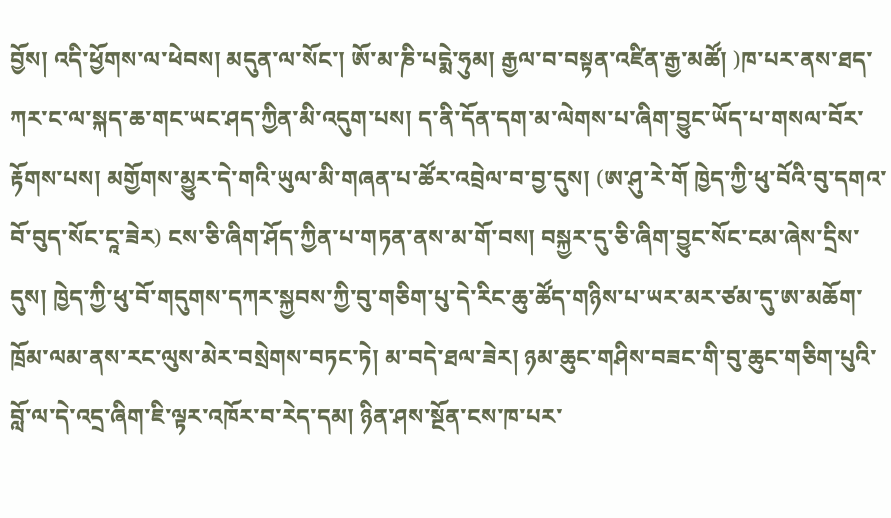བྱོས། འདི་ཕྱོགས་ལ་ཕེབས། མདུན་ལ་སོང་། ཨོ་མ་ཎི་པདྨེ་ཧུམ། རྒྱལ་བ་བསྟན་འཛིན་རྒྱ་མཚོ། )ཁ་པར་ནས་ཐད་ཀར་ང་ལ་སྐད་ཆ་གང་ཡང་ཤད་ཀྱིན་མི་འདུག་པས། ད་ནི་དོན་དག་མ་ལེགས་པ་ཞིག་བྱུང་ཡོད་པ་གསལ་བོར་རྟོགས་པས། མགྱོགས་མྱུར་དེ་གའི་ཡུལ་མི་གཞན་པ་ཚོར་འབྲེལ་བ་བྱ་དུས། (ཨ་ཤུ་རེ་གོ ཁྱེད་ཀྱི་ཕུ་བོའི་བུ་དགའ་བོ་བུད་སོང་ངཱ་ཟེར) ངས་ཅི་ཞིག་ཤོད་ཀྱིན་པ་གཏན་ནས་མ་གོ་བས། བསྐྱར་དུ་ཅི་ཞིག་བྱུང་སོང་ངམ་ཞེས་དྲིས་དུས། ཁྱེད་ཀྱི་ཕུ་བོ་གདུགས་དཀར་སྐྱབས་ཀྱི་བུ་གཅིག་པུ་དེ་རིང་ཆུ་ཚོད་གཉིས་པ་ཡར་མར་ཙམ་དུ་ཨ་མཆོག་ཁྲོམ་ལམ་ནས་རང་ལུས་མེར་བསྲེགས་བཏང་ཏེ། མ་བདེ་ཐལ་ཟེར། ཉམ་ཆུང་གཤིས་བཟང་གི་བུ་ཆུང་གཅིག་པུའི་བློ་ལ་དེ་འདྲ་ཞིག་ཇི་ལྟར་འཁོར་བ་རེད་དམ། ཉིན་ཤས་སྔོན་ངས་ཁ་པར་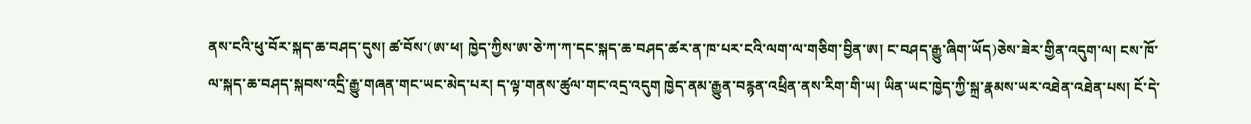ནས་ངའི་ཕུ་བོར་སྐད་ཆ་བཤད་དུས། ཚ་བོས་(ཨ་ཕ། ཁྱེད་ཀྱིས་ཨ་ཅེ་ཀ་ཀ་དང་སྐད་ཆ་བཤད་ཚར་ན་ཁ་པར་ངའི་ལག་ལ་གཅིག་བྱིན་ཨ། ང་བཤད་རྒྱུ་ཞིག་ཡོད)ཅེས་ཟེར་གྱིན་འདུག་ལ། ངས་ཁོ་ལ་སྐད་ཆ་བཤད་སྐབས་འདྲི་རྒྱུ་གཞན་གང་ཡང་མེད་པར། ད་ལྟ་གནས་ཚུལ་གང་འདྲ་འདུག ཁྱེད་ནམ་རྒྱུན་བརྙན་འཕྲིན་ནས་རིག་གི་ཡ། ཡིན་ཡང་ཁྱེད་ཀྱི་སྐྲ་རྣམས་ཡར་འཐེན་འཐེན་པས། ངོ་དེ་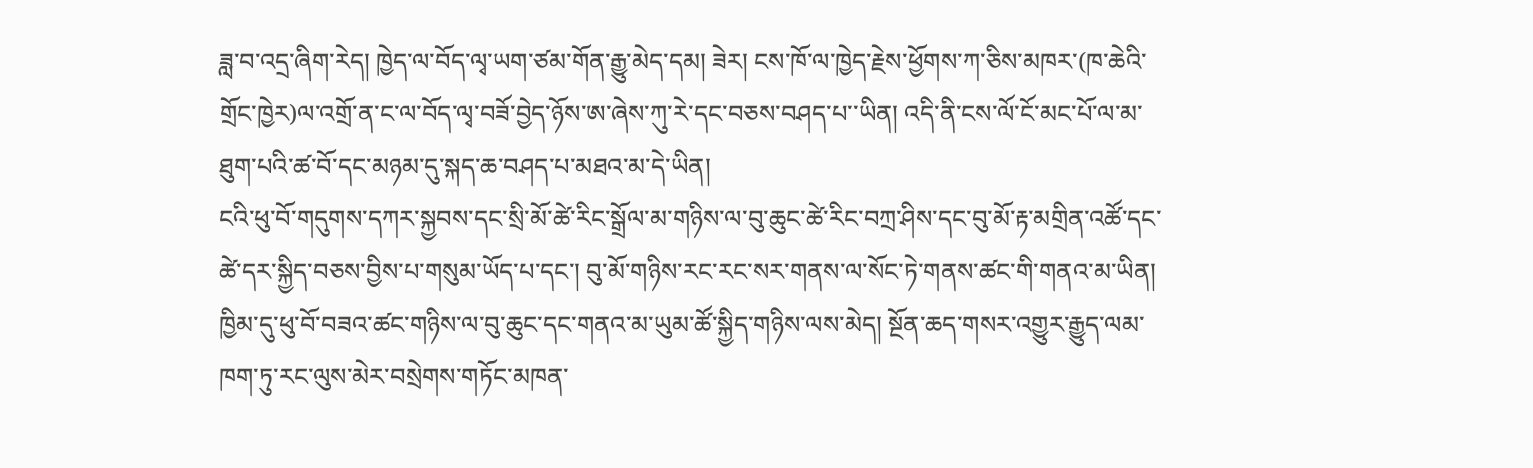ཟླ་བ་འདྲ་ཞིག་རེད། ཁྱེད་ལ་བོད་ལྭ་ཡག་ཙམ་གོན་རྒྱུ་མེད་དམ། ཟེར། ངས་ཁོ་ལ་ཁྱེད་རྗེས་ཕྱོགས་ཀ་ཅིས་མཁར་(ཁ་ཆེའི་གྲོང་ཁྱེར)ལ་འགྲོ་ན་ང་ལ་བོད་ལྭ་བཟོ་བྱེད་ཉོས་ཨ་ཞེས་ཀུ་རེ་དང་བཅས་བཤད་པ་་ཡིན། འདི་ནི་ངས་ལོ་ངོ་མང་པོ་ལ་མ་ཐུག་པའི་ཚ་བོ་དང་མཉམ་དུ་སྐད་ཆ་བཤད་པ་མཐའ་མ་དེ་ཡིན།
ངའི་ཕུ་བོ་གདུགས་དཀར་སྐྱབས་དང་སྲི་མོ་ཚེ་རིང་སྒྲོལ་མ་གཉིས་ལ་བུ་ཆུང་ཚེ་རིང་བཀྲ་ཤིས་དང་བུ་མོ་རྟ་མགྲིན་འཚོ་དང་ཚེ་དར་སྐྱིད་བཅས་བྱིས་པ་གསུམ་ཡོད་པ་དང་། བུ་མོ་གཉིས་རང་རང་སར་གནས་ལ་སོང་ཏེ་གནས་ཚང་གི་གནའ་མ་ཡིན། ཁྱིམ་དུ་ཕུ་བོ་བཟའ་ཚང་གཉིས་ལ་བུ་ཆུང་དང་གནའ་མ་ཡུམ་ཚོ་སྐྱིད་གཉིས་ལས་མེད། སྔོན་ཆད་གསར་འགྱུར་རྒྱུད་ལམ་ཁག་ཏུ་རང་ལུས་མེར་བསྲེགས་གཏོང་མཁན་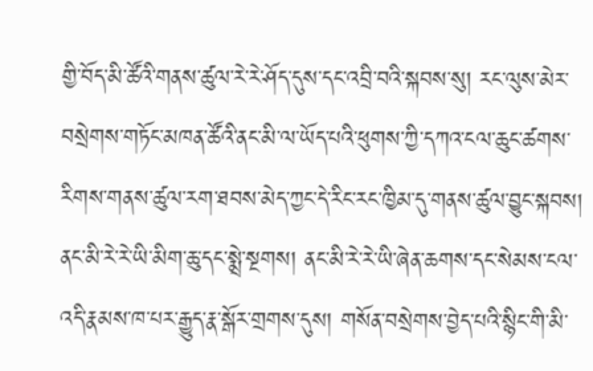གྱི་བོད་མི་ཚོའི་གནས་ཚུལ་རེ་རེ་ཤོད་དུས་དང་འབྲི་བའི་སྐབས་སུ། རང་ལུས་མེར་བསྲེགས་གཏོང་མཁན་ཚོའི་ནང་མི་ལ་ཡོད་པའི་ཕུགས་ཀྱི་དཀའ་ངལ་ཆུང་ཚགས་རིགས་གནས་ཚུལ་རག་ཐབས་མེད་ཀྱང་དེ་རིང་རང་ཁྱིམ་དུ་གནས་ཚུལ་བྱུང་སྐབས། ནང་མི་རེ་རེ་ཡི་མིག་ཆུ་དང་སྨྲེ་སྔགས། ནང་མི་རེ་རེ་ཡི་ཞེན་ཆགས་དང་སེམས་ངལ་འདི་རྣམས་ཁ་པར་རྒྱུད་རྣ་སྒོར་གྲགས་དུས། གསོན་བསྲེགས་བྱེད་པའི་སྙིང་གི་མི་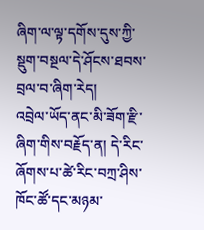ཞིག་ལ་ལྟ་དགོས་དུས་ཀྱི་སྡུག་བསྔལ་དེ་ཤོངས་ཐབས་བྲལ་བ་ཞིག་རེད།
འབྲེལ་ཡོད་ནང་མི་ཟོག་རྫི་ཞིག་གིས་བརྗོད་ན། དེ་རིང་ཞོགས་པ་ཚེ་རིང་བཀྲ་ཤིས་ཁོང་ཚོ་དང་མཉམ་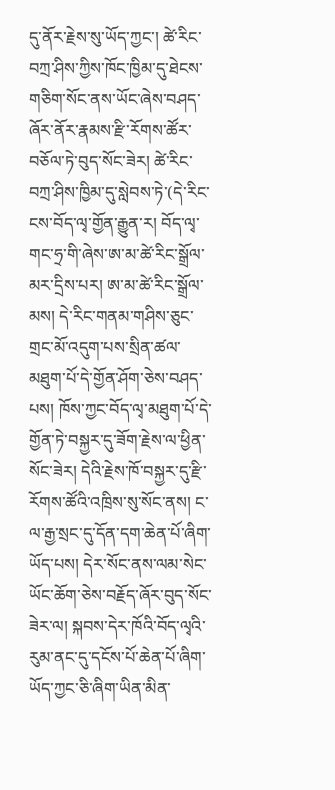དུ་ནོར་རྗེས་སུ་ཡོད་ཀྱང་། ཚེ་རིང་བཀྲ་ཤིས་ཀྱིས་ཁོང་ཁྱིམ་དུ་ཐེངས་གཅིག་སོང་ནས་ཡོང་ཞེས་བཤད་ཞོར་ནོར་རྣམས་རྫི་རོགས་ཚོར་བཅོལ་ཏེ་བུད་སོང་ཟེར། ཚེ་རིང་བཀྲ་ཤིས་ཁྱིམ་དུ་སླེབས་ཏེ་(དེ་རིང་ངས་བོད་ལྭ་གྱོན་རྒྱུན་ར། བོད་ལྭ་གང་ཧྲ་གི་ཞེས་ཨ་མ་ཚེ་རིང་སྒྲོལ་མར་དྲིས་པར། ཨ་མ་ཚེ་རིང་སྒྲོལ་མས། དེ་རིང་གནམ་གཤིས་ཅུང་གྲང་མོ་འདུག་པས་སྲིན་ཚལ་མཐུག་པོ་དེ་གྱོན་ཤོག་ཅེས་བཤད་པས། ཁོས་ཀྱང་བོད་ལྭ་མཐུག་པོ་དེ་གྱོན་ཏེ་བསྐྱར་དུ་ཟོག་རྗེས་ལ་ཕྱིན་སོང་ཟེར། དེའི་རྗེས་ཁོ་བསྐྱར་དུ་རྫི་རོགས་ཚོའི་འཁྲིས་སུ་སོང་ནས། ང་ལ་རྒྱ་སྲང་དུ་དོན་དག་ཆེན་པོ་ཞིག་ཡོད་པས། དེར་སོང་ནས་ལམ་སེང་ཡོང་ཆོག་ཅེས་བརྗོད་ཞོར་བུད་སོང་ཟེར་ལ། སྐབས་དེར་ཁོའི་བོད་ལྭའི་རུམ་ནང་དུ་དངོས་པོ་ཆེན་པོ་ཞིག་ཡོད་ཀྱང་ཅི་ཞིག་ཡིན་མིན་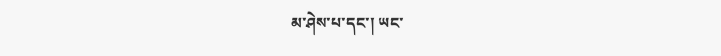མ་ཤེས་པ་དང་། ཡང་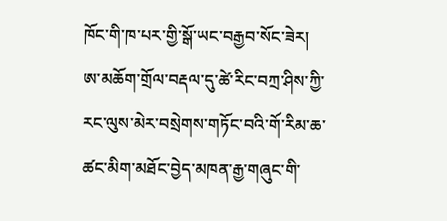ཁོང་གི་ཁ་པར་གྱི་སྒོ་ཡང་བརྒྱབ་སོང་ཟེར།
ཨ་མཆོག་གྲོལ་བརྡལ་དུ་ཚེ་རིང་བཀྲ་ཤིས་ཀྱི་རང་ལུས་མེར་བསྲེགས་གཏོང་བའི་གོ་རིམ་ཆ་ཚང་མིག་མཐོང་བྱེད་མཁན་རྒྱ་གཞུང་གི་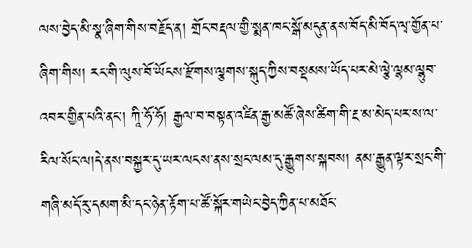ལས་བྱེད་མི་སྣ་ཞིག་གིས་བརྗོད་ན། གྲོང་བརྡལ་གྱི་སྨན་ཁང་སྒོ་མདུན་ནས་བོད་མི་བོད་ལྭ་གྱོན་པ་ཞིག་གིས། རང་གི་ལུས་བོ་ཡོངས་རྫོགས་ལྕགས་སྐུད་ཀྱིས་བསྡམས་ཡོད་པར་མེ་ལྕེ་ལྷམ་ལྷུབ་འབར་གྱིན་པའི་ནང་། ཀཱི་ཧོ་ཧོ། རྒྱལ་བ་བསྟན་འཛིན་རྒྱ་མཚོ་ཞེས་ཚིག་གི་རྔ་མ་མེད་པར་ས་ལ་རིལ་སོང་ལ།དེ་ནས་བསྐྱར་དུ་ཡར་ལངས་ནས་སྲང་ལམ་དུ་རྒྱུགས་སྐབས། ནམ་རྒྱུན་ལྟར་སྲང་གི་གཞི་མདོ་རུ་དམག་མི་དང་ཉེན་རྟོག་པ་ཚོ་སྐོར་གཡེང་བྱེད་ཀྱིན་པ་མཐོང་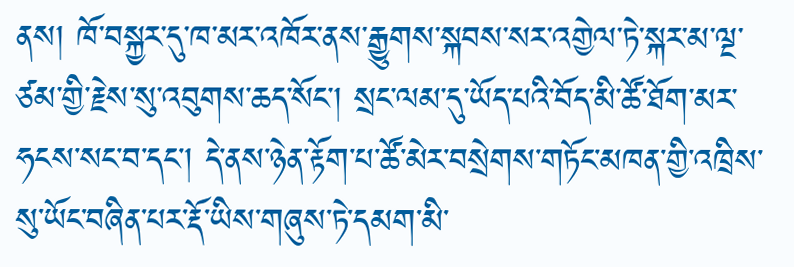ནས། ཁོ་བསྐྱར་དུ་ཁ་མར་འཁོར་ནས་རྒྱུགས་སྐབས་སར་འགྱེལ་ཏེ་སྐར་མ་ལྔ་ཙམ་གྱི་རྗེས་སུ་འབུགས་ཆད་སོང་། སྲང་ལམ་དུ་ཡོད་པའི་བོད་མི་ཚོ་ཐོག་མར་ཧངས་སང་བ་དང་། དེ་ནས་ཉེན་རྟོག་པ་ཚོ་མེར་བསྲེགས་གཏོང་མཁན་གྱི་འཁྲིས་སུ་ཡོང་བཞིན་པར་རྡོ་ཡིས་གཞུས་ཏེ་དམག་མི་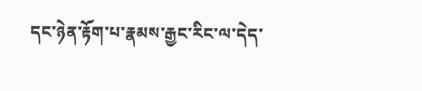དང་ཉེན་རྟོག་པ་རྣམས་རྒྱང་རིང་ལ་དེད་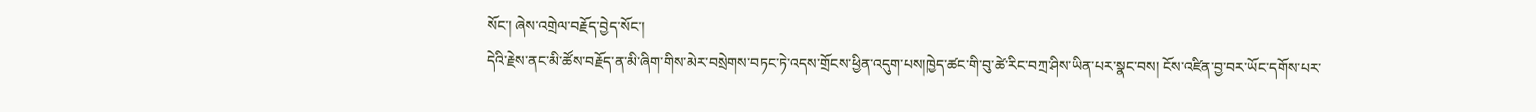སོང་། ཞེས་འགྲེལ་བརྗོད་བྱེད་སོང་།
དེའི་རྗེས་ནང་མི་ཚོས་བརྗོད་ན་མི་ཞིག་གིས་མེར་བསྲེགས་བཏང་ཏེ་འདས་གྲོངས་ཕྱིན་འདུག་པས།ཁྱེད་ཚང་གི་བུ་ཚེ་རིང་བཀྲ་ཤིས་ཡིན་པར་སྣང་བས། ངོས་འཛིན་བྱ་བར་ཡོང་དགོས་པར་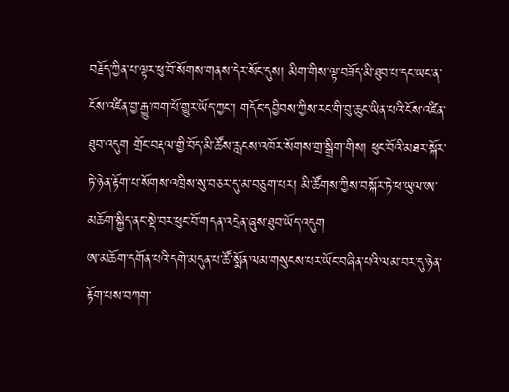བརྗོད་ཀྱིན་པ་ལྟར་ཕུ་བོ་སོགས་གནས་དེར་སོང་དུས། མིག་གིས་ལྟ་བཟོད་མི་ཐུབ་པ་དང་ཡང་ན་ངོས་འཛིན་བྱ་རྒྱུ་ཁག་པོ་གྱུར་ཡོད་ཀྱང་། གདོང་དབྱིབས་ཀྱིས་རང་གི་བུ་ཆུང་ཡིན་པའི་ངོས་འཛིན་ཐུབ་འདུག གྲོང་བརྡལ་གྱི་བོད་མི་ཚོས་རླངས་འཁོར་སོགས་གྲ་སྒྲིག་གིས། ཕུང་བོའི་མཐར་སྐོར་ཏེ་ཉེན་རྟོག་པ་སོགས་འཁྲིས་སུ་བཅར་དུ་མ་བཅུག་པར། མི་ཚོགས་ཀྱིས་བསྐོར་ཏེ་ཕ་ཡུལ་ཨ་མཆོག་སྐྱིད་ནང་སྡེ་བར་ཕུང་བོ་གདན་འདྲེན་ཞུས་ཐུབ་ཡོད་འདུག
ཨ་མཆོག་དགོན་པའི་དགེ་མདུན་པ་ཚོ་སྨོན་ལམ་གསུངས་པར་ཡོང་བཞིན་པའི་ལམ་བར་དུ་ཉེན་རྟོག་པས་བཀག་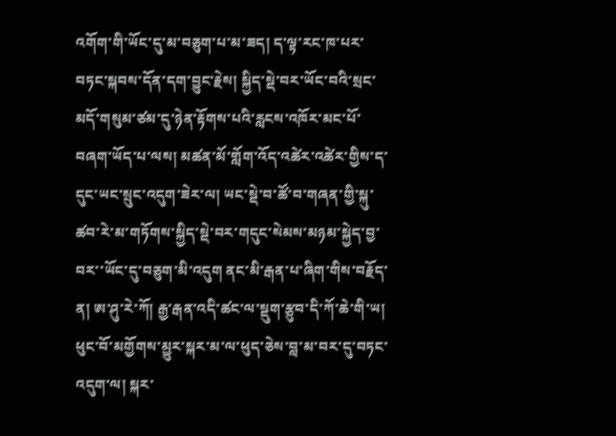འགོག་གི་ཡོང་དུ་མ་བཅུག་པ་མ་ཟད། ད་ལྟ་རང་ཁ་པར་བཏང་སྐབས་དོན་དག་བྱུང་རྗེས། སྐྱིད་སྡེ་བར་ཡོང་བའི་སྲང་མདོ་གསུམ་ཙམ་དུ་ཉེན་རྟོགས་པའི་རླངས་འཁོར་མང་པོ་བཞག་ཡོད་པ་ལས། མཚན་མོ་གློག་འོད་འཚེར་འཚེར་གྱིས་ད་དུང་ཡང་སྲུང་འདུག་ཟེར་ལ། ཡང་སྡེ་བ་ཚོ་བ་གཞན་གྱི་སྐུ་ཚབ་རེ་མ་གཏོགས་སྐྱིད་སྡེ་བར་གདུང་སེམས་མཉམ་སྐྱེད་བྱ་བར་་ཡོང་དུ་བཅུག་མི་འདུག ནང་མི་རྒན་པ་ཞིག་གིས་བརྗོད་ན། ཨ་ཤུ་རེ་ཀོ། རྒྱ་རྒན་འདི་ཚང་ལ་སྡུག་རྩུབ་དི་ཀོ་ཆེ་གི་ཡ། ཕུང་བོ་མགྱོགས་མྱུར་སྐར་མ་ལ་ཕུད་ཅེས་བླ་མ་བར་དུ་བཏང་འདུག་ལ། སྐར་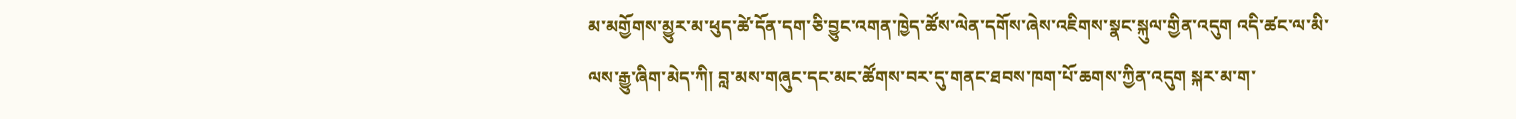མ་མགྱོགས་མྱུར་མ་ཕུད་ཚེ་དོན་དག་ཅི་བྱུང་འགན་ཁྱེད་ཚོས་ལེན་དགོས་ཞེས་འཇིགས་སྣང་སྐུལ་གྱིན་འདུག འདི་ཚང་ལ་མི་ལས་རྒྱུ་ཞིག་མེད་ཀི། བླ་མས་གཞུང་དང་མང་ཚོགས་བར་དུ་གནང་ཐབས་ཁག་པོ་ཆགས་ཀྱིན་འདུག སྐར་མ་ག་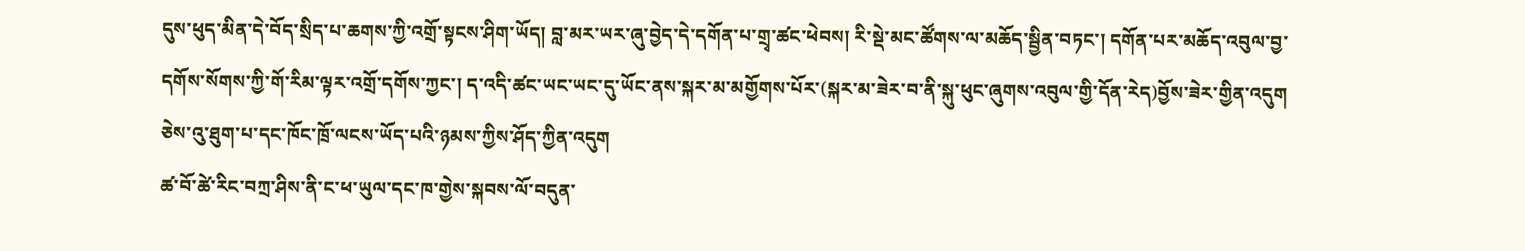དུས་ཕུད་མིན་དེ་བོད་སྲིད་པ་ཆགས་ཀྱི་འགྲོ་སྟངས་ཤིག་ཡོད། བླ་མར་ཡར་ཞུ་བྱེད་དེ་དགོན་པ་གྲྭ་ཚང་ཕེབས། རི་སྡེ་མང་ཚོགས་ལ་མཆོད་སྦྱིན་བཏང་། དགོན་པར་མཆོད་འབུལ་བྱ་དགོས་སོགས་ཀྱི་གོ་རིམ་ལྟར་འགྲོ་དགོས་ཀྱང་། ད་འདི་ཚང་ཡང་ཡང་དུ་ཡོང་ནས་སྐར་མ་མགྱོགས་པོར་(སྐར་མ་ཟེར་བ་ནི་སྐུ་ཕུང་ཞུགས་འབུལ་གྱི་དོན་རེད)བྱོས་ཟེར་གྱིན་འདུག ཅེས་འུ་ཐུག་པ་དང་ཁོང་ཁྲོ་ལངས་ཡོད་པའི་ཉམས་ཀྱིས་ཤོད་ཀྱིན་འདུག
ཚ་བོ་ཚེ་རིང་བཀྲ་ཤིས་ནི་ང་ཕ་ཡུལ་དང་ཁ་གྱེས་སྐབས་ལོ་བདུན་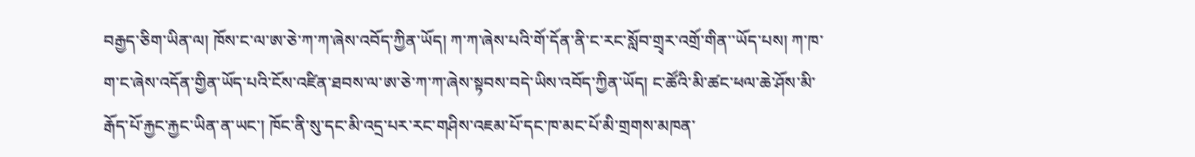བརྒྱད་ཅིག་ཡིན་ལ། ཁོས་ང་ལ་ཨ་ཅེ་ཀ་ཀ་ཞེས་འབོད་ཀྱིན་ཡོད། ཀ་ཀ་ཞེས་པའི་གོ་དོན་ནི་ང་རང་སློབ་གྲྭར་འགྲོ་གིན་་ཡོད་པས། ཀ་ཁ་ག་ང་ཞེས་འདོན་གྱིན་ཡོད་པའི་ངོས་འཛིན་ཐབས་ལ་ཨ་ཅེ་ཀ་ཀ་ཞེས་སྟབས་བདེ་ཡིས་འབོད་ཀྱིན་ཡོད། ང་ཚོའི་མི་ཚང་ཕལ་ཆེ་ཤོས་མི་རྒོད་པོ་རྐྱང་རྐྱང་ཡིན་ན་ཡང་། ཁོང་ནི་སུ་དང་མི་འདྲ་པར་རང་གཤིས་འཇམ་པོ་དང་ཁ་མང་པོ་མི་གྲགས་མཁན་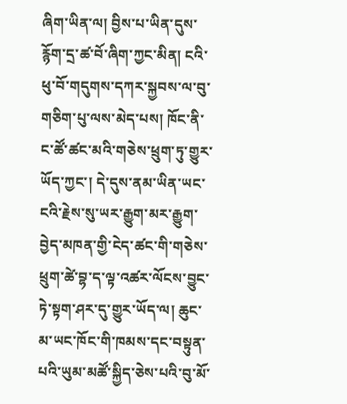ཞིག་ཡིན་ལ། བྱིས་པ་ཡིན་དུས་རྙོག་དྲ་ཚ་བོ་ཞིག་ཀྱང་མིན། ངའི་ཕུ་བོ་གདུགས་དཀར་སྐྱབས་ལ་བུ་གཅིག་པུ་ལས་མེད་པས། ཁོང་ནི་ང་ཚོ་ཚང་མའི་གཅེས་ཕྲུག་ཏུ་གྱུར་ཡོད་ཀྱང་། དེ་དུས་ནམ་ཡིན་ཡང་ངའི་རྗེས་སུ་ཡར་རྒྱུག་མར་རྒྱུག་བྱེད་མཁན་གྱི་ངེད་ཚང་གི་གཅེས་ཕྲུག་ཚེ་བྷ་ད་ལྟ་འཚར་ལོངས་བྱུང་ཏེ་སྟག་ཤར་དུ་གྱུར་ཡོད་ལ། ཆུང་མ་ཡང་ཁོང་གི་ཁམས་དང་བསྟུན་པའི་ཡུམ་མཚོ་སྐྱིད་ཅེས་པའི་བུ་མོ་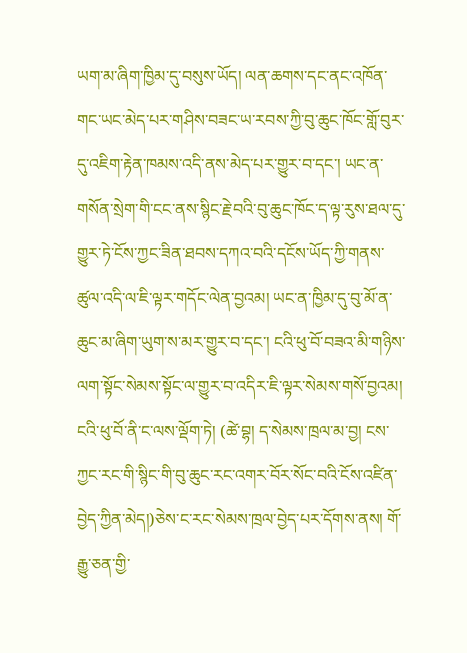ཡག་མ་ཞིག་ཁྱིམ་དུ་བསུས་ཡོད། ལན་ཆགས་དང་ནང་འཁོན་གང་ཡང་མེད་པར་གཤིས་བཟང་ཡ་རབས་ཀྱི་བུ་ཆུང་ཁོང་གློ་བུར་དུ་འཇིག་རྟེན་ཁམས་འདི་ནས་མེད་པར་གྱུར་བ་དང་། ཡང་ན་གསོན་སྲེག་གི་ངང་ནས་སྙིང་རྗེ་བའི་བུ་ཆུང་ཁོང་ད་ལྟ་རུས་ཐལ་དུ་གྱུར་ཏེ་ངོས་ཀྱང་ཟིན་ཐབས་དཀའ་བའི་དངོས་ཡོད་ཀྱི་གནས་ཚུལ་འདི་ལ་ཇི་ལྟར་གདོང་ལེན་བྱའམ། ཡང་ན་ཁྱིམ་དུ་བུ་མོ་ན་ཆུང་མ་ཞིག་ཡུག་ས་མར་གྱུར་བ་དང་། ངའི་ཕུ་བོ་བཟའ་མི་གཉིས་ལག་སྟོང་སེམས་སྟོང་ལ་གྱུར་བ་འདིར་ཇི་ལྟར་སེམས་གསོ་བྱའམ། ངའི་ཕུ་བོ་ནི་ང་ལས་ལྡོག་ཏེ། (ཚེ་བྷ། ད་སེམས་ཁྲལ་མ་བྱ། ངས་ཀྱང་རང་གི་སྙིང་གི་བུ་ཆུང་རང་འགར་བོར་སོང་བའི་ངོས་འཛིན་བྱེད་ཀྱིན་མེད།)ཅེས་ང་རང་སེམས་ཁྲལ་བྱེད་པར་དོགས་ནས། གོ་རྒྱུ་ཅན་གྱི་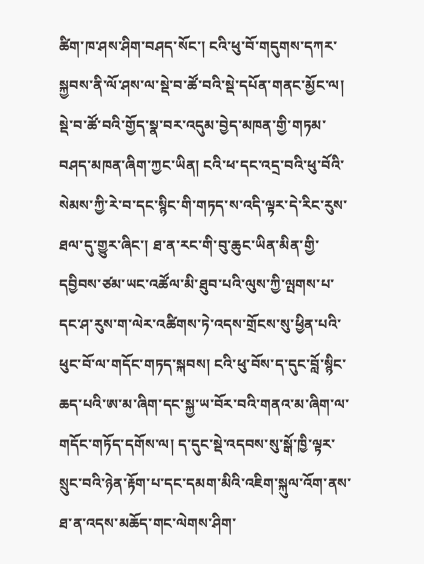ཚིག་ཁ་ཤས་ཤིག་བཤད་སོང་། ངའི་ཕུ་བོ་གདུགས་དཀར་སྐྱབས་ནི་ལོ་ཤས་ལ་སྡེ་བ་ཚོ་བའི་སྡེ་དཔོན་གནང་མྱོང་ལ། སྡེ་བ་ཚོ་བའི་གྱོད་སྣ་བར་འདུམ་བྱེད་མཁན་གྱི་གཏམ་བཤད་མཁན་ཞིག་ཀྱང་ཡིན། ངའི་ཕ་དང་འདྲ་བའི་ཕུ་བོའི་སེམས་ཀྱི་རེ་བ་དང་སྙིང་གི་གཏད་ས་འདི་ལྟར་དེ་རིང་རུས་ཐལ་དུ་གྱུར་ཞིང་། ཐ་ན་རང་གི་བུ་ཆུང་ཡིན་མིན་གྱི་དབྱིབས་ཙམ་ཡང་འཚོལ་མི་ཐུབ་པའི་ལུས་ཀྱི་ལྤགས་པ་དང་ཤ་རུས་ག་ལེར་འཚིགས་ཏེ་འདས་གྲོངས་སུ་ཕྱིན་པའི་ཕུང་བོ་ལ་གདོང་གཏད་སྐབས། ངའི་ཕུ་བོས་ད་དུང་བློ་སྙིང་ཆད་པའི་ཨ་མ་ཞིག་དང་སྐྱ་ཡ་བོར་བའི་གནའ་མ་ཞིག་ལ་གདོང་གཏོད་དགོས་ལ། ད་དུང་སྡེ་འདབས་སུ་སྒོ་ཁྱི་ལྟར་སྲུང་བའི་ཉེན་རྟོག་པ་དང་དམག་མིའི་འཇིག་སྐུལ་འོག་ནས་ཐ་ན་འདས་མཆོད་གང་ལེགས་ཤིག་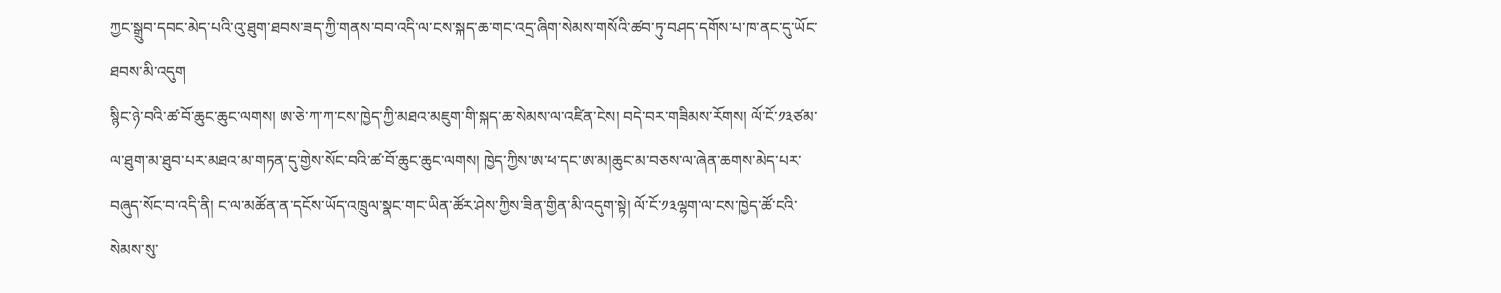ཀྱང་སྒྲུབ་དབང་མེད་པའི་འུ་ཐུག་ཐབས་ཟད་ཀྱི་གནས་བབ་འདི་ལ་ངས་སྐད་ཆ་གང་འདྲ་ཞིག་སེམས་གསོའི་ཚབ་ཏུ་བཤད་དགོས་པ་ཁ་ནང་དུ་ཡོང་ཐབས་མི་འདུག
སྙིང་ཉེ་བའི་ཚ་བོ་ཆུང་ཆུང་ལགས། ཨ་ཅེ་ཀ་ཀ་ངས་ཁྱེད་ཀྱི་མཐའ་མཇུག་གི་སྐད་ཆ་སེམས་ལ་འཛིན་ངེས། བདེ་བར་གཟིམས་རོགས། ལོ་ངོ་༡༣ཙམ་ལ་ཐུག་མ་ཐུབ་པར་མཐའ་མ་གཏན་དུ་གྱེས་སོང་བའི་ཚ་བོ་ཆུང་ཆུང་ལགས། ཁྱེད་ཀྱིས་ཨ་ཕ་དང་ཨ་མ།ཆུང་མ་བཅས་ལ་ཞེན་ཆགས་མེད་པར་བཞུད་སོང་བ་འདི་ནི། ང་ལ་མཚོན་ན་དངོས་ཡོད་འཁྲུལ་སྣང་གང་ཡིན་ཚོར་ཤེས་ཀྱིས་ཟིན་གྱིན་མི་འདུག་སྟེ། ལོ་ངོ་༡༣ལྷག་ལ་ངས་ཁྱེད་ཚོ་ངའི་སེམས་སུ་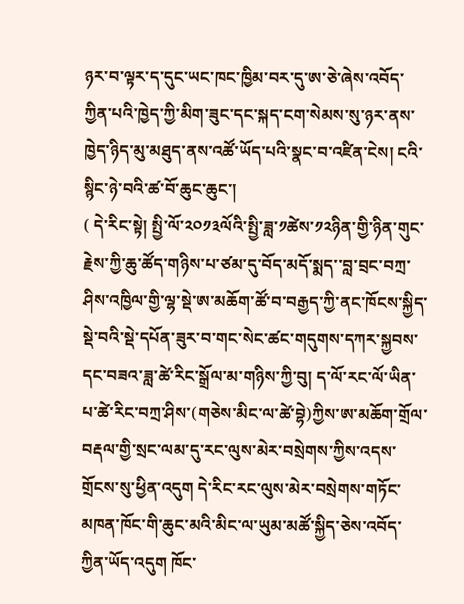ཉར་བ་ལྟར་ད་དུང་ཡང་ཁང་ཁྱིམ་བར་དུ་ཨ་ཅེ་ཞེས་འབོད་ཀྱིན་པའི་ཁྱེད་ཀྱི་མིག་ཟུང་དང་སྐད་ངག་སེམས་སུ་ཉར་ནས་ཁྱེད་ཉིད་མུ་མཐུད་ནས་འཚོ་ཡོད་པའི་སྣང་བ་འཛིན་ངེས། ངའི་སྙིང་ཉེ་བའི་ཚ་བོ་ཆུང་ཆུང་།
( དེ་རིང་སྟེ། སྤྱི་ལོ་༢༠༡༣ལོའི་སྤྱི་ཟླ་༡ཚེས་༡༢ཉིན་གྱི་ཉིན་གུང་རྗེས་ཀྱི་ཆུ་ཚོད་གཉིས་པ་ཙམ་དུ་བོད་མདོ་སྨད་་བླ་བྲང་བཀྲ་ཤིས་འཁྱིལ་གྱི་ལྷ་སྡེ་ཨ་མཆོག་ཚོ་བ་བརྒྱད་ཀྱི་ནང་ཁོངས་སྐྱིད་སྡེ་བའི་སྡེ་དཔོན་ཟུར་བ་གང་སེང་ཚང་གདུགས་དཀར་སྐྱབས་དང་བཟའ་ཟླ་ཚེ་རིང་སྒྲོལ་མ་གཉིས་ཀྱི་བུ། ད་ལོ་རང་ལོ་ཡིན་པ་ཚེ་རིང་བཀྲ་ཤིས་(གཅེས་མིང་ལ་ཚེ་བྷེ)ཀྱིས་ཨ་མཆོག་གྲོལ་བརྡལ་གྱི་སྲང་ལམ་དུ་རང་ལུས་མེར་བསྲེགས་ཀྱིས་འདས་གྲོངས་སུ་ཕྱིན་འདུག དེ་རིང་རང་ལུས་མེར་བསྲེགས་གཏོང་མཁན་ཁོང་གི་ཆུང་མའི་མིང་ལ་ཡུམ་མཚོ་སྐྱིད་ཅེས་འབོད་ཀྱིན་ཡོད་འདུག ཁོང་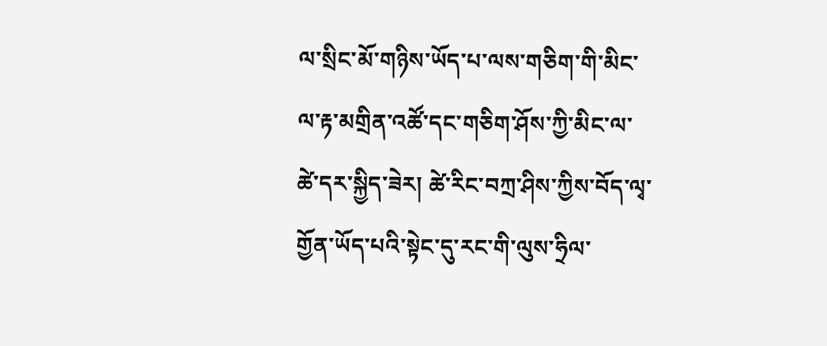ལ་སྲིང་མོ་གཉིས་ཡོད་པ་ལས་གཅིག་གི་མིང་ལ་རྟ་མགྲིན་འཚོ་དང་གཅིག་ཤོས་ཀྱི་མིང་ལ་ཚེ་དར་སྐྱིད་ཟེར། ཚེ་རིང་བཀྲ་ཤིས་ཀྱིས་བོད་ལྭ་གྱོན་ཡོད་པའི་སྟེང་དུ་རང་གི་ལུས་ཧྲིལ་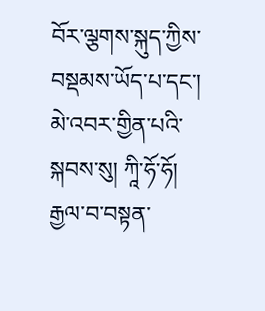བོར་ལྕགས་སྐུད་ཀྱིས་བསྡམས་ཡོད་པ་དང་། མེ་འབར་གྱིན་པའི་སྐབས་སུ། ཀཱི་ཧོ་ཧོ། རྒྱལ་བ་བསྟན་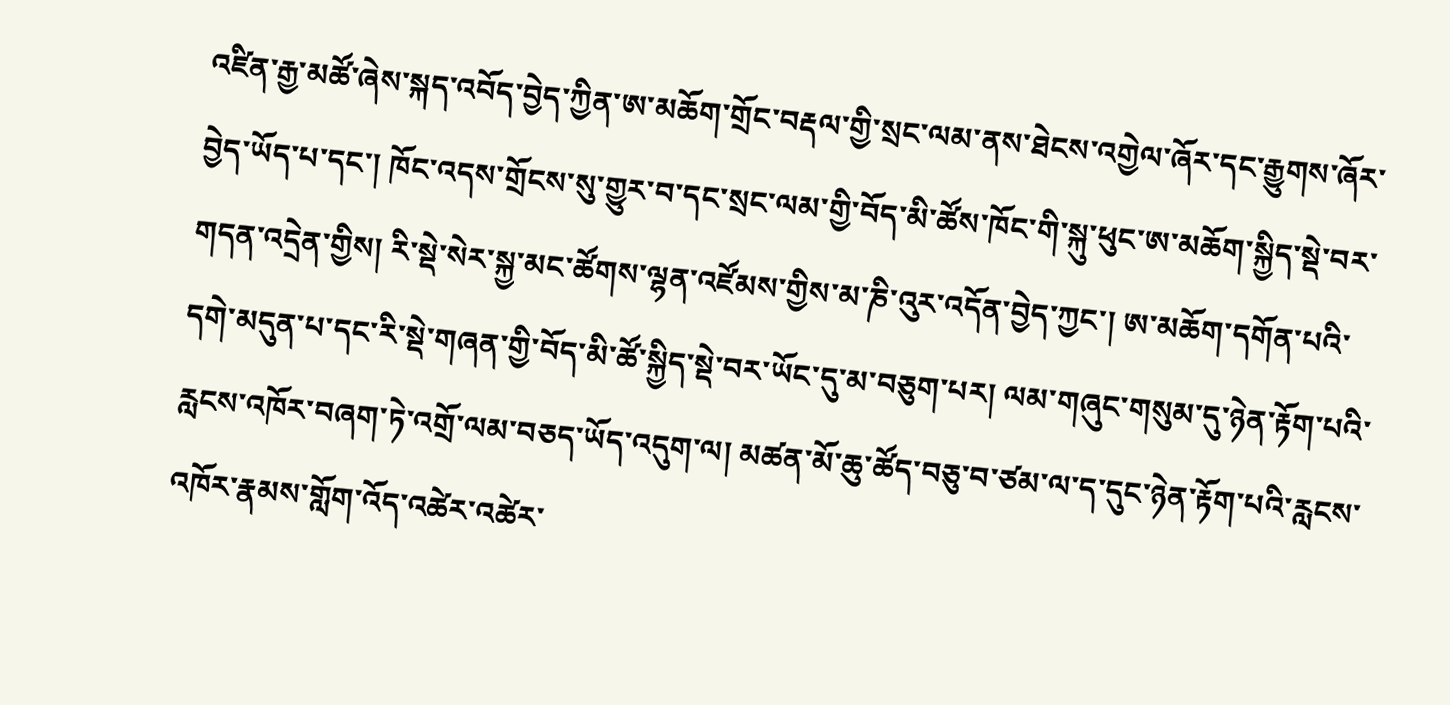འཛིན་རྒྱ་མཚོ་ཞེས་སྐད་འབོད་བྱེད་ཀྱིན་ཨ་མཆོག་གྲོང་བརྡལ་གྱི་སྲང་ལམ་ནས་ཐེངས་འགྱེལ་ཞོར་དང་རྒྱུགས་ཞོར་བྱེད་ཡོད་པ་དང་། ཁོང་འདས་གྲོངས་སུ་གྱུར་བ་དང་སྲང་ལམ་གྱི་བོད་མི་ཚོས་ཁོང་གི་སྐུ་ཕུང་ཨ་མཆོག་སྐྱིད་སྡེ་བར་གདན་འདྲེན་གྱིས། རི་སྡེ་སེར་སྐྱ་མང་ཚོགས་ལྷན་འཛོམས་གྱིས་མ་ཎི་འུར་འདོན་བྱེད་ཀྱང་། ཨ་མཆོག་དགོན་པའི་དགེ་མདུན་པ་དང་རི་སྡེ་གཞན་གྱི་བོད་མི་ཚོ་སྐྱིད་སྡེ་བར་ཡོང་དུ་མ་བཅུག་པར། ལམ་གཞུང་གསུམ་དུ་ཉེན་རྟོག་པའི་རླངས་འཁོར་བཞག་ཏེ་འགྲོ་ལམ་བཅད་ཡོད་འདུག་ལ། མཚན་མོ་ཆུ་ཚོད་བཅུ་བ་ཙམ་ལ་ད་དུང་ཉེན་རྟོག་པའི་རླངས་འཁོར་རྣམས་གློག་འོད་འཚེར་འཚེར་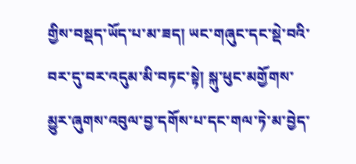གྱིས་བསྡད་ཡོད་པ་མ་ཟད། ཡང་གཞུང་དང་སྡེ་བའི་བར་དུ་བར་འདུམ་མི་བཏང་སྟེ། སྐུ་ཕུང་མགྱོགས་མྱུར་ཞུགས་འབུལ་བྱ་དགོས་པ་དང་གལ་ཏེ་མ་བྱེད་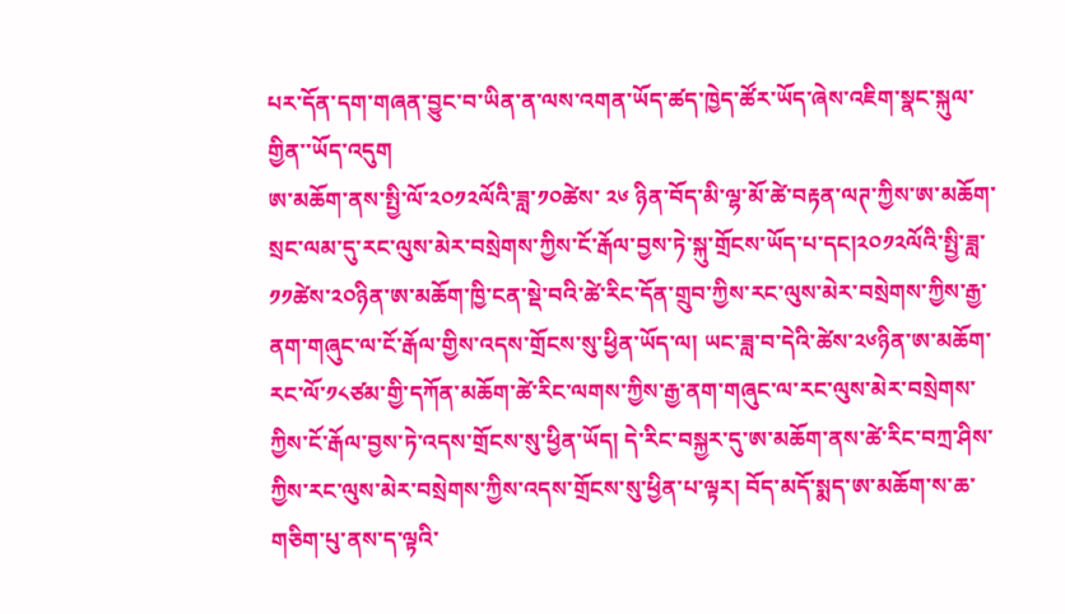པར་དོན་དག་གཞན་བྱུང་བ་ཡིན་ན་ལས་འགན་ཡོད་ཚད་ཁྱེད་ཚོར་ཡོད་ཞེས་འཇིག་སྣང་སྐུལ་གྱིན་་ཡོད་འདུག
ཨ་མཆོག་ནས་སྤྱི་ལོ་༢༠༡༢ལོའི་ཟླ་༡༠ཚེས་ ༢༦ ཉིན་བོད་མི་ལྷ་མོ་ཚེ་བརྟན་ལཊ་ཀྱིས་ཨ་མཆོག་སྲང་ལམ་དུ་རང་ལུས་མེར་བསྲེགས་ཀྱིས་ངོ་རྒོལ་བྱས་ཏེ་སྐུ་གྲོངས་ཡོད་པ་དང།༢༠༡༢ལོའི་སྤྱི་ཟླ་༡༡ཚེས་༢༠ཉིན་ཨ་མཆོག་ཁྱི་ངན་སྡེ་བའི་ཚེ་རིང་དོན་གྲུབ་ཀྱིས་རང་ལུས་མེར་བསྲེགས་ཀྱིས་རྒྱ་ནག་གཞུང་ལ་ངོ་རྒོལ་གྱིས་འདས་གྲོངས་སུ་ཕྱིན་ཡོད་ལ། ཡང་ཟླ་བ་དེའི་ཚེས་༢༦ཉིན་ཨ་མཆོག་རང་ལོ་༡༨ཙམ་གྱི་དཀོན་མཆོག་ཚེ་རིང་ལགས་ཀྱིས་རྒྱ་ནག་གཞུང་ལ་རང་ལུས་མེར་བསྲེགས་ཀྱིས་ངོ་རྒོལ་བྱས་ཏེ་འདས་གྲོངས་སུ་ཕྱིན་ཡོད། དེ་རིང་བསྐྱར་དུ་ཨ་མཆོག་ནས་ཚེ་རིང་བཀྲ་ཤིས་ཀྱིས་རང་ལུས་མེར་བསྲེགས་ཀྱིས་འདས་གྲོངས་སུ་ཕྱིན་པ་ལྟར། བོད་མདོ་སྨད་ཨ་མཆོག་ས་ཆ་གཅིག་པུ་ནས་ད་ལྟའི་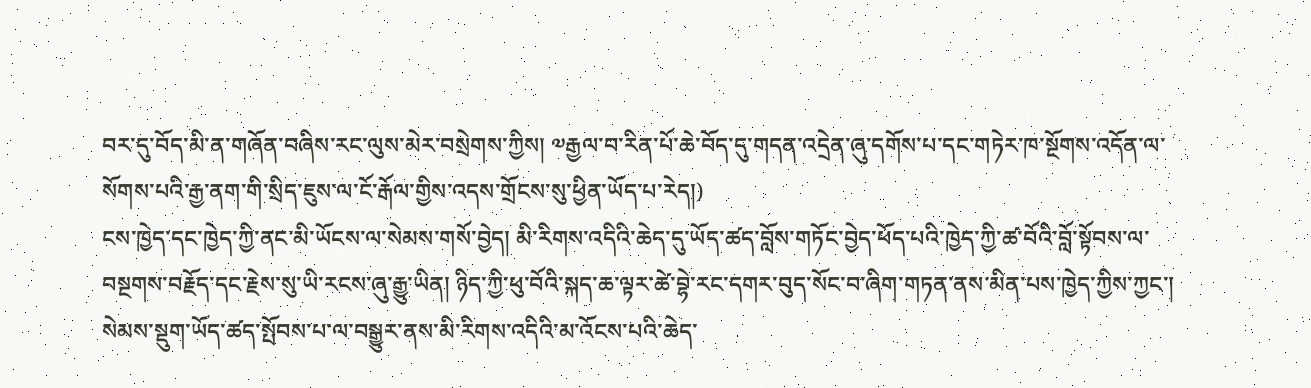བར་དུ་བོད་མི་ན་གཞོན་བཞིས་རང་ལུས་མེར་བསྲེགས་ཀྱིས། ༧རྒྱལ་བ་རིན་པོ་ཆེ་བོད་དུ་གདན་འདྲེན་ཞུ་དགོས་པ་དང་གཏེར་ཁ་སྔོགས་འདོན་ལ་སོགས་པའི་རྒྱ་ནག་གི་སྲིད་ཇུས་ལ་ངོ་རྒོལ་གྱིས་འདས་གྲོངས་སུ་ཕྱིན་ཡོད་པ་རེད།)
ངས་ཁྱེད་དང་ཁྱེད་ཀྱི་ནང་མི་ཡོངས་ལ་སེམས་གསོ་བྱེད། མི་རིགས་འདིའི་ཆེད་དུ་ཡོད་ཚད་བློས་གཏོང་བྱེད་ཕོད་པའི་ཁྱེད་ཀྱི་ཚ་བོའི་བློ་སྟོབས་ལ་བསྔགས་བརྗོད་དང་རྗེས་སུ་ཡི་རངས་ཞུ་རྒྱུ་ཡིན། ཉིད་ཀྱི་ཕུ་བོའི་སྐད་ཆ་ལྟར་ཚེ་བྷེ་རང་དགར་བུད་སོང་བ་ཞིག་གཏན་ནས་མིན་པས་ཁྱེད་ཀྱིས་ཀྱང་། སེམས་སྡུག་ཡོད་ཚད་སྤོབས་པ་ལ་བསྒྱུར་ནས་མི་རིགས་འདིའི་མ་འོངས་པའི་ཆེད་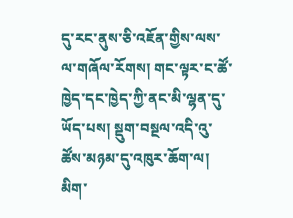དུ་རང་ནུས་ཅི་འཇོན་གྱིས་ལས་ལ་གཞོལ་རོགས། གང་ལྟར་ང་ཚོ་ཁྱེད་དང་ཁྱེད་ཀྱི་ནང་མི་ལྷན་དུ་ཡོད་པས། སྡུག་བསྔལ་འདི་འུ་ཚོས་མཉམ་དུ་འཁུར་ཆོག་ལ། མིག་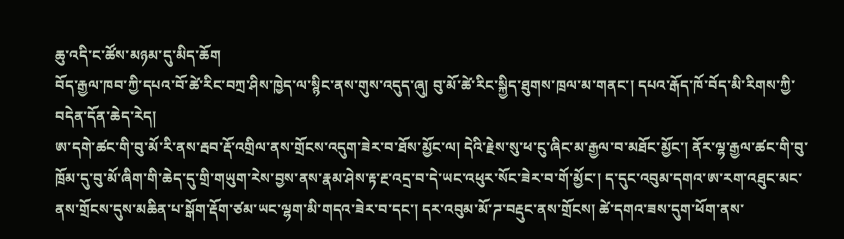ཆུ་འདི་ང་ཚོས་མཉམ་དུ་མིད་ཆོག
བོད་རྒྱལ་ཁབ་ཀྱི་དཔའ་བོ་ཚེ་རིང་བཀྲ་ཤིས་ཁྱེད་ལ་སྙིང་ནས་གུས་འདུད་ཞུ། བུ་མོ་ཚེ་རིང་སྐྱིད་ཐུགས་ཁྲལ་མ་གནང་། དཔའ་རྒོད་ཁོ་བོད་མི་རིགས་ཀྱི་བདེན་དོན་ཆེད་རེད།
ཨ་དགེ་ཚང་གི་བུ་མོ་རི་ནས་རྦབ་རྡོ་འགྲིལ་ནས་གྲོངས་འདུག་ཟེར་བ་ཐོས་མྱོང་ལ། དེའི་རྗེས་སུ་ཕ་ངུ་ཞིང་མ་རྒྱལ་བ་མཐོང་མྱོང་། ནོར་ལྷ་རྒྱལ་ཚང་གི་བུ་ཁྲོམ་དུ་བུ་མོ་ཞིག་གི་ཆེད་དུ་གྲི་གཡུག་རེས་བྱས་ནས་རྣམ་ཤེས་རྟ་རྔ་འདྲ་བ་དེ་ཡང་འཕུར་སོང་ཟེར་བ་གོ་མྱོང་། ད་དུང་འབུམ་དགའ་ཨ་རག་འཐུང་མང་ནས་གྲོངས་དུས་མཆིན་པ་སྒོག་རྡོག་ཙམ་ཡང་ལྷག་མི་གདའ་ཟེར་བ་དང་། དར་འབུམ་མོ་ཌ་བརྡུང་ནས་གྲོངས། ཚེ་དགའ་ཟས་དུག་ཕོག་ནས་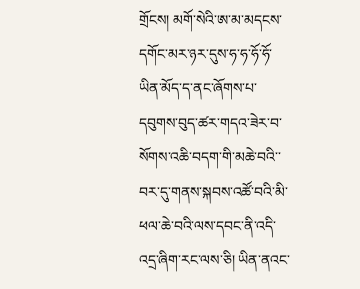གྲོངས། མགོ་སེའི་ཨ་མ་མདངས་དགོང་མར་ཉར་དུས་ཧ་ཧ་ཧོ་ཧོ་ཡིན་མོད་ད་ནང་ཞོགས་པ་དབུགས་བུད་ཚར་གདའ་ཟེར་བ་སོགས་འཆི་བདག་གི་མཆེ་བའི་་བར་དུ་གནས་སྐབས་འཚོ་བའི་མི་ཕལ་ཆེ་བའི་ལས་དབང་ནི་འདི་འདྲ་ཞིག་རང་ལས་ཅི། ཡིན་ནའང་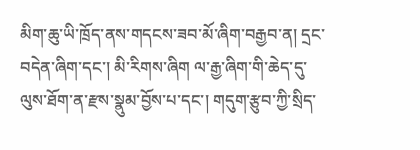མིག་ཆུ་ཡི་ཁྲོད་ནས་གདངས་ཟབ་མོ་ཞིག་བརྒྱབ་ན། དྲང་བདེན་ཞིག་དང་། མི་རིགས་ཞིག ལ་རྒྱ་ཞིག་གི་ཆེད་དུ་ལུས་ཐོག་ན་རྫས་སྣུམ་བྱོས་པ་དང་། གདུག་རྩུབ་ཀྱི་སྲིད་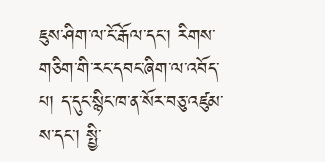ཇུས་ཤིག་ལ་ངོ་རྒོལ་དང་། རིགས་གཅིག་གི་རང་དབང་ཞིག་ལ་འབོད་པ། ད་དུང་སྙིང་ཁ་ན་སོར་བཅུ་འཛུམ་ས་དང་། སྤྱི་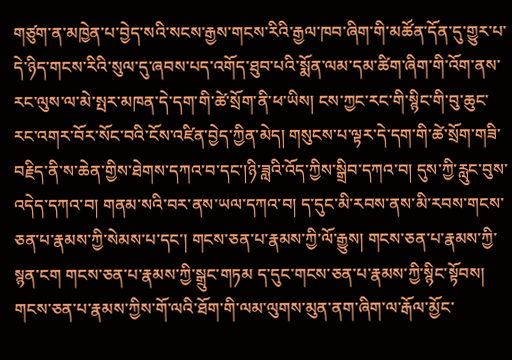གཙུག་ན་མཁྱེན་པ་བྱེད་སའི་སངས་རྒྱས་གངས་རིའི་རྒྱལ་ཁབ་ཞིག་གི་མཚོན་དོན་དུ་གྱུར་པ་དེ་ཉིད་གངས་རིའི་སུལ་དུ་ཞབས་པད་འགོད་ཐུབ་པའི་སྨོན་ལམ་དམ་ཚིག་ཞིག་གི་འོག་ནས་རང་ལུས་ལ་མེ་སྤར་མཁན་དེ་དག་གི་ཚེ་སྲོག་ནི་ཕ་ཡིས། ངས་ཀྱང་རང་གི་སྙིང་གི་བུ་ཆུང་རང་འགར་བོར་སོང་བའི་ངོས་འཛིན་བྱེད་ཀྱིན་མེད། གསུངས་པ་ལྟར་དེ་དག་གི་ཚེ་སྲོག་གཟི་བརྗིད་ནི་ས་ཆེན་གྱིས་ཐེགས་དཀའ་བ་དང་།ཉི་ཟླའི་འོད་ཀྱིས་སྒྲིབ་དཀའ་བ། དུས་ཀྱི་རླུང་བུས་འདེད་དཀའ་བ། གནམ་སའི་བར་ནས་ཡལ་དཀའ་བ། ད་དུང་མི་རབས་ནས་མི་རབས་གངས་ཅན་པ་རྣམས་ཀྱི་སེམས་པ་དང་། གངས་ཅན་པ་རྣམས་ཀྱི་ལོ་རྒྱུས། གངས་ཅན་པ་རྣམས་ཀྱི་སྙན་ངག གངས་ཅན་པ་རྣམས་ཀྱི་སྒྲུང་གཏམ ད་དུང་གངས་ཅན་པ་རྣམས་ཀྱི་སྙིང་སྟོབས། གངས་ཅན་པ་རྣམས་ཀྱིས་གོ་ལའི་ཐོག་གི་ལམ་ལུགས་མུན་ནག་ཞིག་ལ་རྒོལ་མྱོང་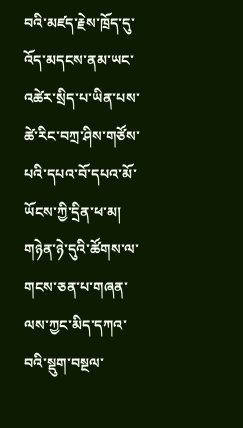བའི་མཛད་རྗེས་ཁྲོད་དུ་འོད་མདངས་ནམ་ཡང་འཚེར་སྲིད་པ་ཡིན་པས་ཚེ་རིང་བཀྲ་ཤིས་གཙོས་པའི་དཔའ་བོ་དཔའ་མོ་ཡོངས་ཀྱི་དྲིན་ཕ་མ། གཉེན་ཉེ་དུའི་ཚོགས་ལ་གངས་ཅན་པ་གཞན་ལས་ཀྱང་མིད་དཀའ་བའི་སྡུག་བསྔལ་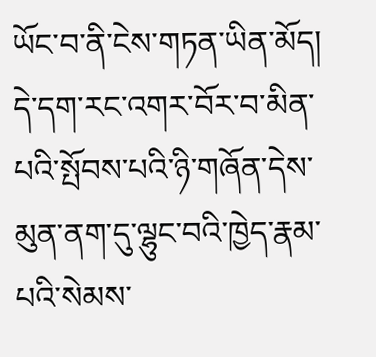ཡོང་བ་ནི་ངེས་གཏན་ཡིན་མོད། དེ་དག་རང་འགར་བོར་བ་མིན་པའི་སྤོབས་པའི་ཉི་གཞོན་དེས་མུན་ནག་དུ་ལྷུང་བའི་ཁྱེད་རྣམ་པའི་སེམས་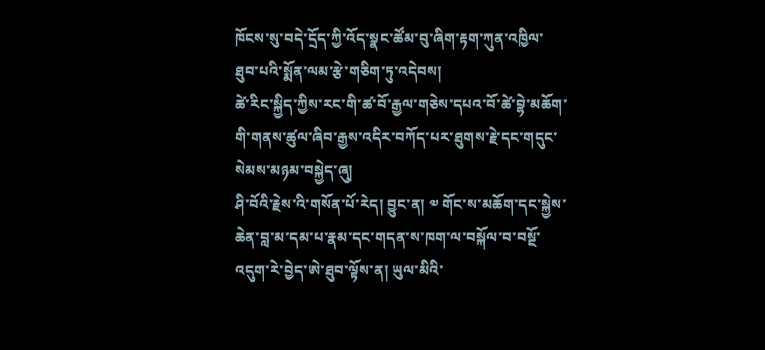ཁོངས་སུ་བདེ་དྲོད་ཀྱི་འོད་སྣང་ཚོམ་བུ་ཞིག་རྟག་ཀུན་འཁྱིལ་ཐུབ་པའི་སྨོན་ལམ་རྩེ་གཅིག་ཏུ་འདེབས།
ཚེ་རིང་སྐྱིད་ཀྱིས་རང་གི་ཚ་བོ་རྒྱལ་གཅེས་དཔའ་བོ་ཚེ་བྷེ་མཆོག་གི་གནས་ཚུལ་ཞིབ་རྒྱས་འདིར་བཀོད་པར་ཐུགས་རྗེ་དང་གདུང་སེམས་མཉམ་བསྐྱེད་ཞུ།
ཤི་བོའི་རྗེས་འི་གསོན་པོ་རེད། བྱུང་ན། ༧ གོང་ས་མཆོག་དང་སྐྱེས་ཆེན་བླ་མ་དམ་པ་རྣམ་དང་གདན་ས་ཁག་ལ་བསྐོལ་བ་བསྔོ་འདུག་རེ་བྱེད་ཨེ་ཐུབ་ལྟོས་ན། ཡུལ་མིའི་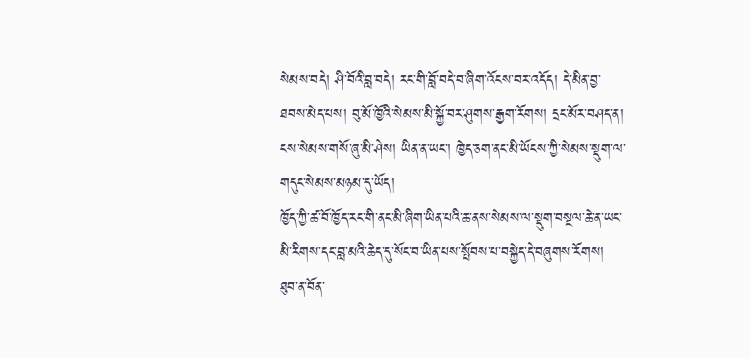སེམས་བདེ། ཤི་བོའི་བླ་བདེ། རང་གི་བློ་བདེ་བ་ཞིག་འོངས་བར་འདོད། དེ་མིན་བྱ་ཐབས་མེད་པས། བུ་མོ་ཁྱོའི་སེམས་མི་སྐྱོ་བར་ཤུགས་རྒྱག་རོགས། དྲང་མོར་བཤད་ན། ངས་སེམས་གསོ་ཞུ་མི་ཤེས། ཡིན་ན་ཡང་། ཁྱེད་ཅག་ནང་མི་ཡོངས་ཀྱི་སེམས་སྡུག་ལ་གདུང་སེམས་མཉམ་དུ་ཡོད།
ཁྱོད་ཀྱི་ཚ་བོ་ཁྱོད་རང་གི་ནང་མི་ཞིག་ཡིན་པའི་ཆ་ནས་སེམས་ལ་སྡུག་བསྔལ་ཆེ་ན་ཡང་མི་རིགས་དང་བླ་མའི་ཆེད་དུ་སོང་བ་ཡིན་པས་སྤོབས་པ་བསྐྱེད་དེ་བཞུགས་རོགས། ཐུབ་ན་བོན་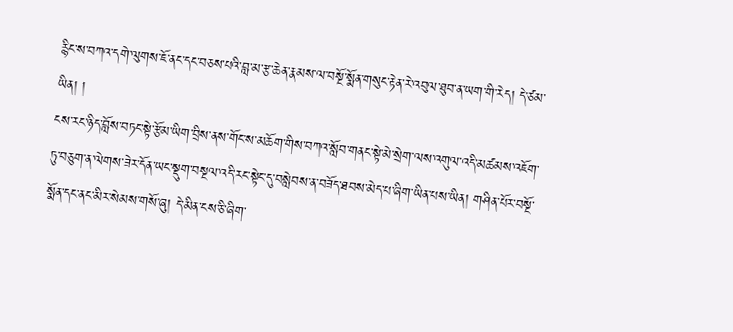རྙིང་ས་བཀའ་དགེ་ལུགས་ཇོ་ནང་དང་བཅས་པའི་བླ་མ་རྩ་ཆེན་རྣམས་ལ་བསྔོ་སྨོན་གསུང་རྟེན་རེ་འབུལ་ཐུབ་ན་ཡག་གི་རེད། དེ་ཙམ་ཡིན། །
ངས་རང་ཉིད་བློས་བཏང་སྟེ་རྩོམ་ཡིག་བྲིས་ནས་གོང་ས་མཆོག་གིས་བཀའ་སློབ་གནང་སྟེ་མེ་སྲེག་ལས་འགུལ་འདི་མཚམས་འཇོག་ཏུ་བཅུག་ན་ལེགས་ཟེར་དོན་ཡང་སྡུག་བསྔལ་འདི་རང་སྟེང་དུ་བསླེབས་ན་བཟོད་ཐབས་མེད་པ་ཞིག་ཡིན་པས་ཡིན། གཤིན་པོར་བསྔོ་སྨོན་དང་ནང་མིར་སེམས་གསོ་ཞུ། དེ་མིན་ངས་ཅི་ཞིག་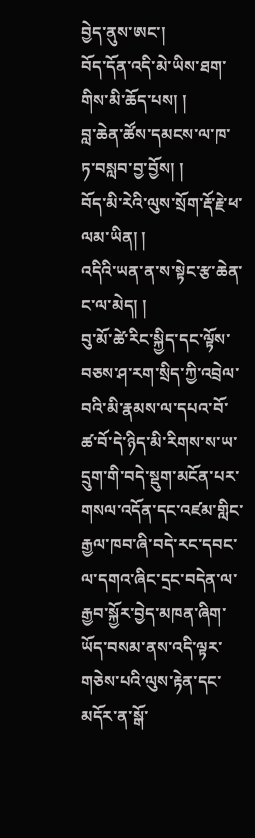བྱེད་ནུས་ཨང་།
བོད་དོན་འདི་མེ་ཡིས་ཐག་གིས་མི་ཆོད་པས། །
བླ་ཆེན་ཚོས་དམངས་ལ་ཁ་ཏ་བསླབ་བྱ་བྱོས། །
བོད་མི་རེའི་ལུས་སྲོག་རྡོ་རྗེ་ཕ་ལམ་ཡིན། །
འདིའི་ཡན་ན་ས་སྟེང་རྩ་ཆེན་ང་ལ་མེད། །
བུ་མོ་ཚེ་རིང་སྐྱིད་དང་ལྟོས་བཅས་ཤ་རག་སྲིད་ཀྱི་འབྲེལ་བའི་མི་རྣམས་ལ་དཔའ་བོ་ཚ་བོ་དེ་ཉིད་མི་རིགས་ས་ཡ་དྲུག་གི་བདེ་སྡུག་མངོན་པར་གསལ་འདོན་དང་འཛམ་གླིང་རྒྱལ་ཁབ་ཞི་བདེ་རང་དབང་ལ་དགའ་ཞིང་དྲང་བདེན་ལ་རྒྱབ་སྐྱོར་བྱེད་མཁན་ཞིག་ཡོད་བསམ་ནས་འདི་ལྟར་གཅེས་པའི་ལུས་རྟེན་དང་མདོར་ན་སྒོ་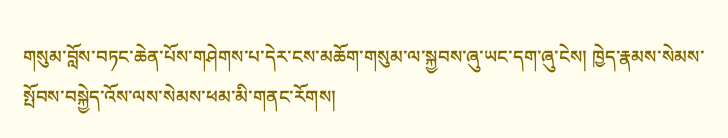གསུམ་བློས་བཏང་ཆེན་པོས་གཤེགས་པ་དེར་ངས་མཆོག་གསུམ་ལ་སྐྱབས་ཞུ་ཡང་དག་ཞུ་ངེས། ཁྱེད་རྣམས་སེམས་སྤོབས་བསྐྱེད་འོས་ལས་སེམས་ཕམ་མི་གནང་རོགས།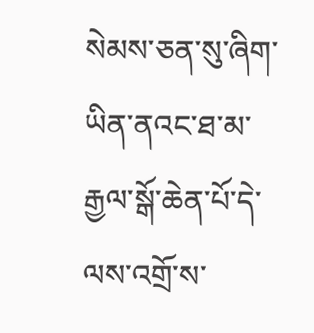སེམས་ཅན་སུ་ཞིག་ཡིན་ནའང་ཐ་མ་རྒྱལ་སྒོ་ཆེན་པོ་དེ་ལས་འགྲོ་ས་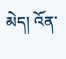མེད། འོན་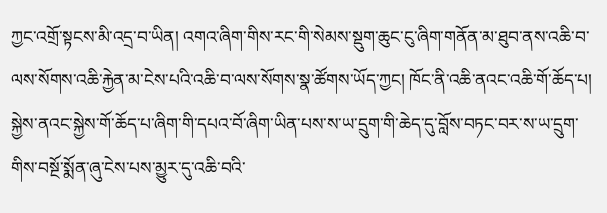ཀྱང་འགྲོ་སྟངས་མི་འདྲ་བ་ཡིན། འགའ་ཞིག་གིས་རང་གི་སེམས་སྡུག་ཆུང་ངུ་ཞིག་གནོན་མ་ཐུབ་ནས་འཆི་བ་ལས་སོགས་འཆི་རྐྱེན་མ་ངེས་པའི་འཆི་བ་ལས་སོགས་སྣ་ཚོགས་ཡོད་ཀྱང། ཁོང་ནི་འཆི་ནའང་འཆི་གོ་ཆོད་པ། སྐྱེས་ནའང་སྐྱེས་གོ་ཆོད་པ་ཞིག་གི་དཔའ་བོ་ཞིག་ཡིན་པས་ས་ཡ་དྲུག་གི་ཆེད་དུ་བློས་བཏང་བར་ས་ཡ་དྲུག་གིས་བསྔོ་སྨོན་ཞུ་ངེས་པས་མྱུར་དུ་འཆི་བའི་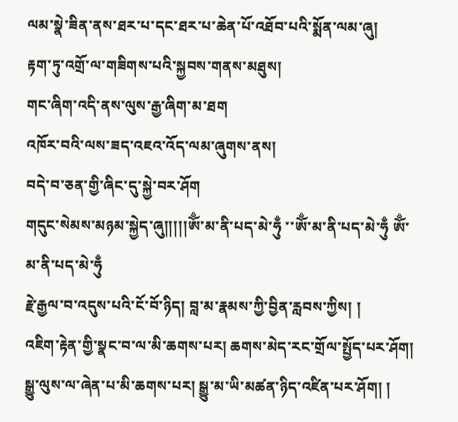ལམ་སྣེ་ཟིན་ནས་ཐར་པ་དང་ཐར་པ་ཆེན་པོ་འཐོབ་པའི་སྨོན་ལམ་ཞུ།
རྟག་ཏུ་འགྲོ་ལ་གཟིགས་པའི་སྐྱབས་གནས་མཐུས།
གང་ཞིག་འདི་ནས་ལུས་རྒྱ་ཞིག་མ་ཐག
འཁོར་བའི་ལས་ཟད་འཇའ་འོད་ལམ་ཞུགས་ནས།
བདེ་བ་ཅན་གྱི་ཞིང་དུ་སྐྱེ་བར་ཤོག
གདུང་སེམས་མཉམ་སྐྱེད་ཞུ།།།།།ཨོྃ་མ་ནི་པད་མེ་ཧུྃ ་་ཨོྃ་མ་ནི་པད་མེ་ཧུྃ ཨོྃ་མ་ནི་པད་མེ་ཧུྃ
རྗེ་རྒྱལ་བ་འདུས་པའི་ངོ་བོ་ཉིད། བླ་མ་རྣམས་ཀྱི་བྱིན་རླབས་ཀྱིས། །
འཇིག་རྟེན་གྱི་སྣང་བ་ལ་མི་ཆགས་པར། ཆགས་མེད་རང་གྲོལ་སྤྱོད་པར་ཤོག།
སྒྱུ་ལུས་ལ་ཞེན་པ་མི་ཆགས་པར། སྒྱུ་མ་ཡི་མཚན་ཉིད་འཛིན་པར་ཤོག། །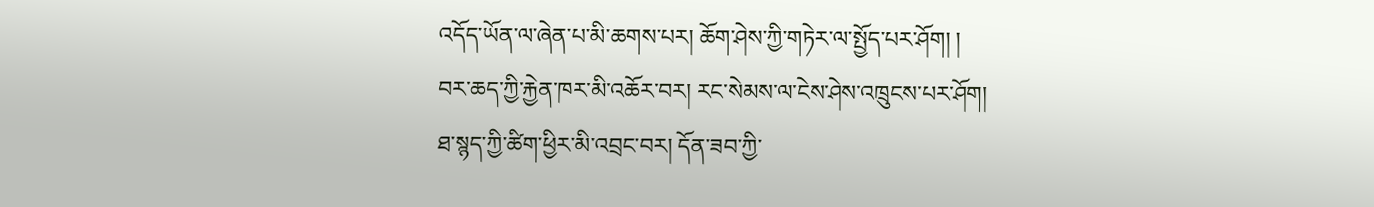འདོད་ཡོན་ལ་ཞེན་པ་མི་ཆགས་པར། ཆོག་ཤེས་ཀྱི་གཏེར་ལ་སྤྱོད་པར་ཤོག། །
བར་ཆད་ཀྱི་རྐྱེན་ཁར་མི་འཆོར་བར། རང་སེམས་ལ་ངེས་ཤེས་འཁྲུངས་པར་ཤོག།
ཐ་སྙད་ཀྱི་ཚིག་ཕྱིར་མི་འབྲང་བར། དོན་ཟབ་ཀྱི་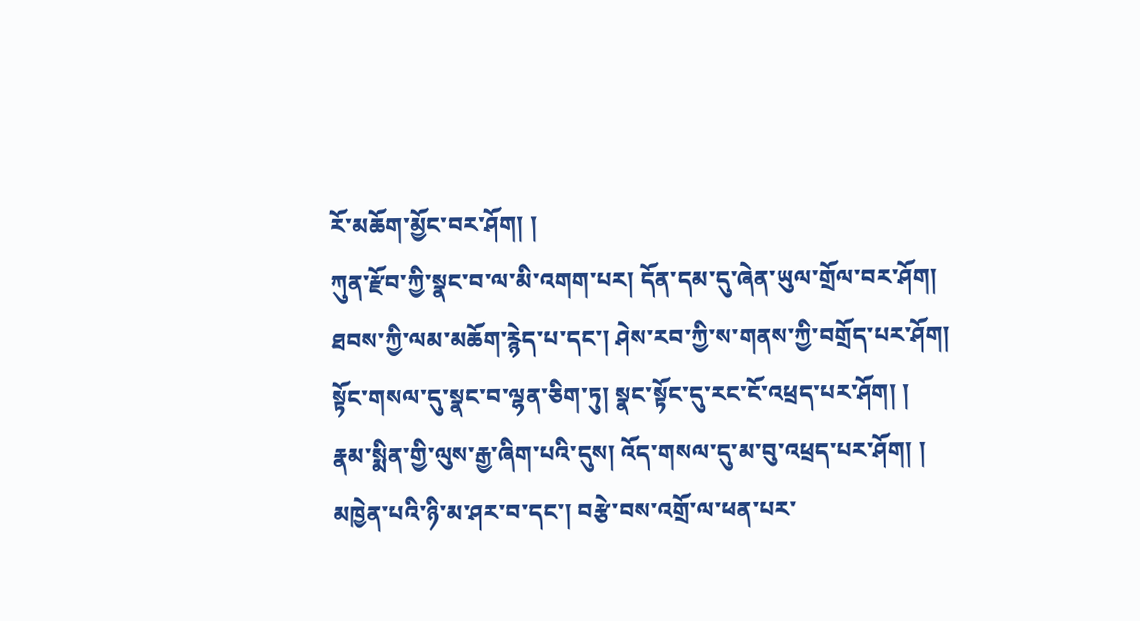རོ་མཆོག་མྱོང་བར་ཤོག། །
ཀུན་རྫོབ་ཀྱི་སྣང་བ་ལ་མི་འགག་པར། དོན་དམ་དུ་ཞེན་ཡུལ་གྲོལ་བར་ཤོག།
ཐབས་ཀྱི་ལམ་མཆོག་རྙེད་པ་དང་། ཤེས་རབ་ཀྱི་ས་གནས་ཀྱི་བགྲོད་པར་ཤོག།
སྟོང་གསལ་དུ་སྣང་བ་ལྷན་ཅིག་ཏུ། སྣང་སྟོང་དུ་རང་ངོ་འཕྲད་པར་ཤོག། །
རྣམ་སྨིན་གྱི་ལུས་རྒྱ་ཞིག་པའི་དུས། འོད་གསལ་དུ་མ་བུ་འཕྲད་པར་ཤོག། །
མཁྱེན་པའི་ཉི་མ་ཤར་བ་དང་། བརྩེ་བས་འགྲོ་ལ་ཕན་པར་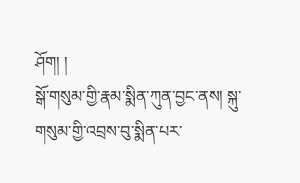ཤོག། །
སྒོ་གསུམ་གྱི་རྣམ་སྨིན་ཀུན་བྱང་ནས། སྐུ་གསུམ་གྱི་འབྲས་བུ་སྨིན་པར་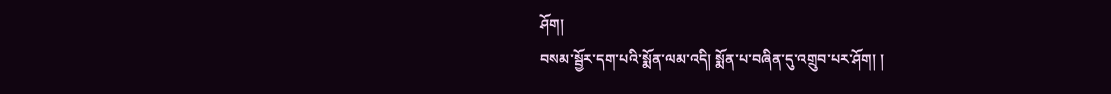ཤོག།
བསམ་སྦྱོར་དག་པའི་སྨོན་ལམ་འདི། སྨོན་པ་བཞིན་དུ་འགྲུབ་པར་ཤོག། །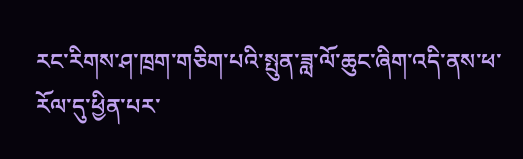རང་རིགས་ཤ་ཁྲག་གཅིག་པའི་སྤུན་ཟླ་ལོ་ཆུང་ཞིག་འདི་ནས་ཕ་རོལ་དུ་ཕྱིན་པར་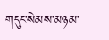གདུང་སེམས་མཉམ་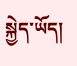སྐྱེད་ཡོད།